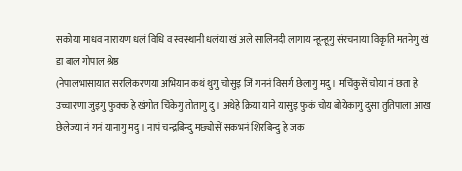सकोया माधव नारायण धलं विधि व स्वस्थानी धलंया खं अले सालिनदी लागाय न्हून्हूगु संरचनाया विकृति मतनेगु खं
डा बाल गोपाल श्रेष्ठ
(नेपालभासायात सरलिकरणया अभियान कथं थुगु चोसुइ जिं गननं विसर्ग छेलागु मदु । मचिंकुसें चोया नं छता हे उच्चारणा जुइगु फुक्क हे खंगोत चिंकेगु तोतागु दु । अथेहे क्रिया याने यासुइ फुकं चोय बोयेकागु दुसा तुतिपाला आख छेलेज्या नं गनं यानागु मदु । नापं चन्द्रबिन्दु मछ्योसें सकभनं शिरबिन्दु हे जक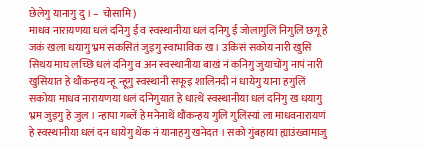छेलेगु यानागु दु । – चोसामि)
माधव नारायणया धलं दनिगु ई व स्वस्थानीया धलं दनिगु ई जोलागुलिं निगुलिं छगू हे जकं खला धयागु भ्रम सकसितं जुइगु स्वाभाविक ख । उकिसं सकोय नारी खुसि सिथय माघ लच्छि धलं दनिगु व अन स्वस्थानीया बाखं नं कनिगु जुयाचोंगु नापं नारी खुसियात हे थौंकन्हय न्हू न्हूगु स्वस्थानी सफूइ शालिनदी नं धायेगु याना हगुलिं सकोया माधव नारायणया धलं दनिगुयात हे धात्थें स्वस्थानीया धलं दनिगु ख धयागु भ्रम जुइगु हे जुल । न्हापा गब्लें हे मनेनाथें थौंकन्हय गुलि गुलिस्यां ला माधवनारायणं हे स्वस्थानीया धलं दन धायेगु थेंक नं यानाहगु खनेदत । सको गुंबहाया ह्याउंख्वामाजु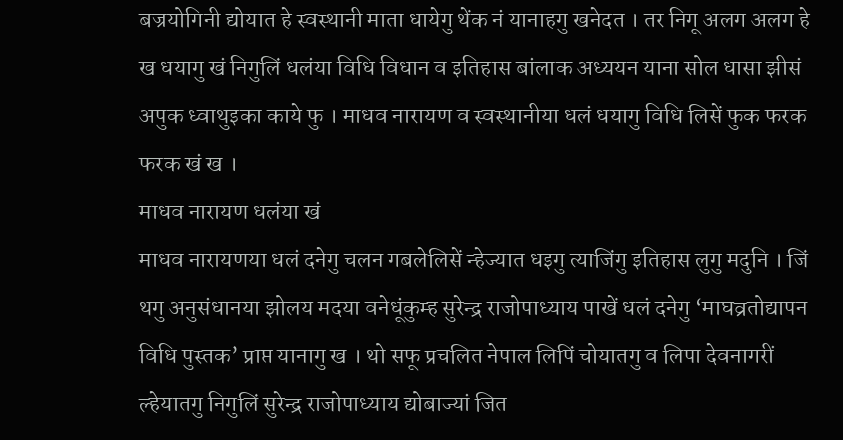बज्रयोगिनी द्योयात हे स्वस्थानी माता धायेगु थेंक नं यानाहगु खनेदत । तर निगू अलग अलग हे ख धयागु खं निगुलिं धलंया विधि विधान व इतिहास बांलाक अध्ययन याना सोल धासा झीसं अपुक ध्वाथुइका काये फु । माधव नारायण व स्वस्थानीया धलं धयागु विधि लिसें फुक फरक फरक खं ख ।
माधव नारायण धलंया खं
माधव नारायणया धलं दनेगु चलन गबलेलिसें न्हेज्यात धइगु त्याजिंगु इतिहास लुगु मदुनि । जिं थगु अनुसंधानया झोलय मदया वनेधूंकुम्ह सुरेन्द्र राजोपाध्याय पाखें धलं दनेगु ‘माघव्रतोद्यापन विधि पुस्तक’ प्राप्त यानागु ख । थो सफू प्रचलित नेपाल लिपिं चोयातगु व लिपा देवनागरीं ल्हेयातगु निगुलिं सुरेन्द्र राजोपाध्याय द्योबाज्यां जित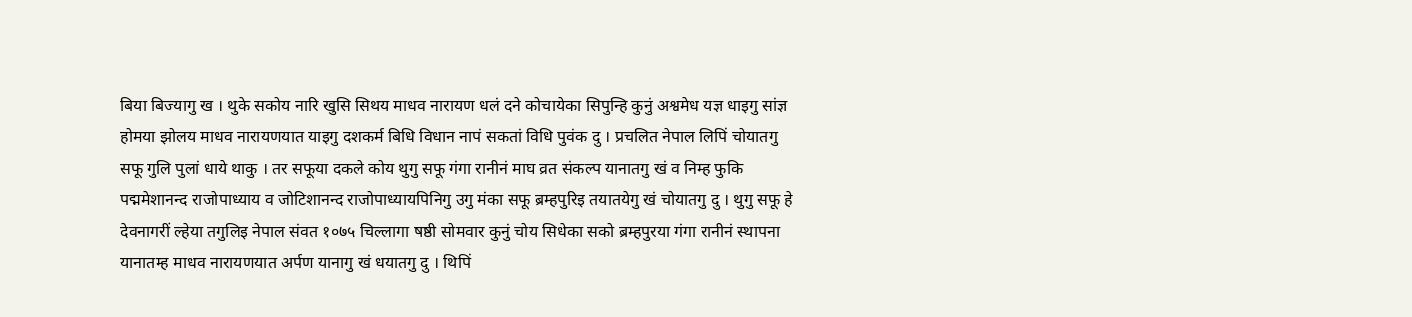बिया बिज्यागु ख । थुके सकोय नारि खुसि सिथय माधव नारायण धलं दने कोचायेका सिपुन्हि कुनुं अश्वमेध यज्ञ धाइगु सांज्ञ होमया झोलय माधव नारायणयात याइगु दशकर्म बिधि विधान नापं सकतां विधि पुवंक दु । प्रचलित नेपाल लिपिं चोयातगु सफू गुलि पुलां धाये थाकु । तर सफूया दकले कोय थुगु सफू गंगा रानीनं माघ व्रत संकल्प यानातगु खं व निम्ह फुकि पद्ममेशानन्द राजोपाध्याय व जोटिशानन्द राजोपाध्यायपिनिगु उगु मंका सफू ब्रम्हपुरिइ तयातयेगु खं चोयातगु दु । थुगु सफू हे देवनागरीं ल्हेया तगुलिइ नेपाल संवत १०७५ चिल्लागा षष्ठी सोमवार कुनुं चोय सिधेका सको ब्रम्हपुरया गंगा रानीनं स्थापना यानातम्ह माधव नारायणयात अर्पण यानागु खं धयातगु दु । थिपिं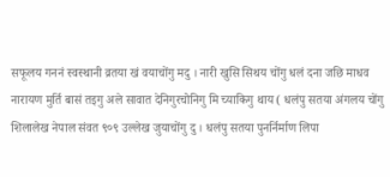सफूलय गननं स्वस्थानी व्रतया खं वयाचोंगु मदु । नारी खुसि सिथय चोंगु धलं दना जछि माधव नारायण मुर्ति बासं तइगु अले सावात देनिगुरचोनिगु मि च्याकिगु थाय ( धलंपु सतया अंगलय चोंगु शिलालेख नेपाल संवत ९०९ उल्लेख जुयाचोंगु दु । धलंपु सतया पुनर्निर्माण लिपा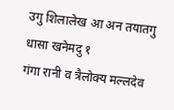उगु शिलालेख आ अन तयातगु धासा खनेमदु १
गंगा रानी व त्रैलोक्य मल्लदेव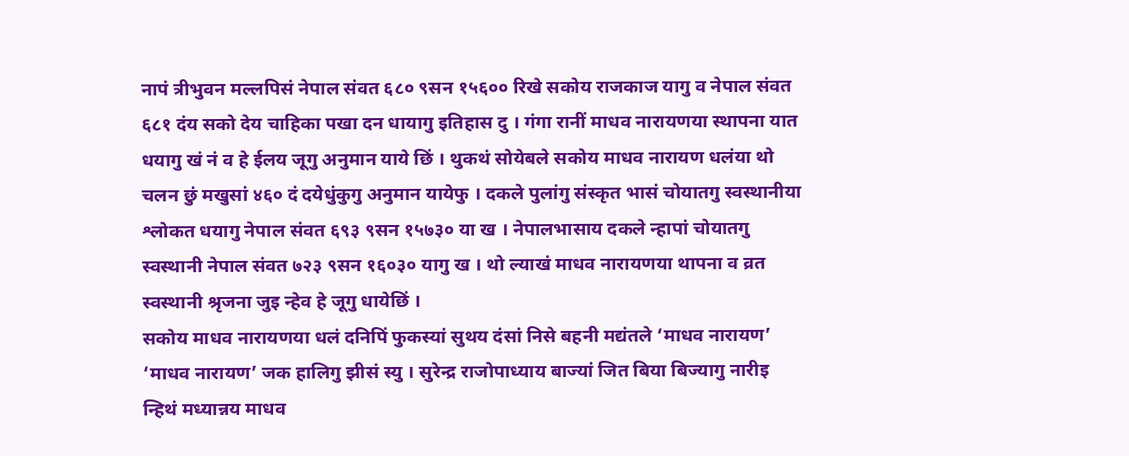नापं त्रीभुवन मल्लपिसं नेपाल संवत ६८० ९सन १५६०० रिखे सकोय राजकाज यागु व नेपाल संवत ६८१ दंय सको देय चाहिका पखा दन धायागु इतिहास दु । गंगा रानीं माधव नारायणया स्थापना यात धयागु खं नं व हे ईलय जूगु अनुमान याये छिं । थुकथं सोयेबले सकोय माधव नारायण धलंया थो चलन छुं मखुसां ४६० दं दयेधुंकुगु अनुमान यायेफु । दकले पुलांगु संस्कृत भासं चोयातगु स्वस्थानीया श्लोकत धयागु नेपाल संवत ६९३ ९सन १५७३० या ख । नेपालभासाय दकले न्हापां चोयातगु स्वस्थानी नेपाल संवत ७२३ ९सन १६०३० यागु ख । थो ल्याखं माधव नारायणया थापना व व्रत स्वस्थानी श्रृजना जुइ न्हेव हे जूगु धायेछिं ।
सकोय माधव नारायणया धलं दनिपिं फुकस्यां सुथय दंसां निसे बहनी मद्यंतले ‘माधव नारायण’ ‘माधव नारायण’ जक हालिगु झीसं स्यु । सुरेन्द्र राजोपाध्याय बाज्यां जित बिया बिज्यागु नारीइ न्हिथं मध्यान्नय माधव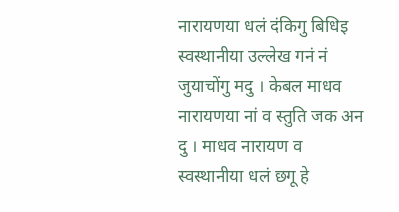नारायणया धलं दंकिगु बिधिइ स्वस्थानीया उल्लेख गनं नं जुयाचोंगु मदु । केबल माधव नारायणया नां व स्तुति जक अन दु । माधव नारायण व स्वस्थानीया धलं छगू हे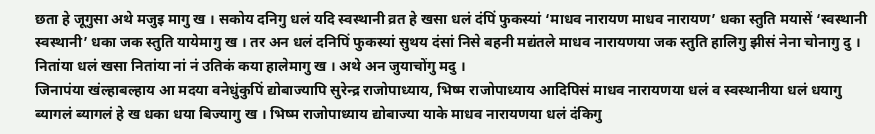छता हे जूगुसा अथे मजुइ मागु ख । सकोय दनिगु धलं यदि स्वस्थानी व्रत हे खसा धलं दंपिं फुकस्यां ‘माधव नारायण माधव नारायण’ धका स्तुति मयासें ‘स्वस्थानी स्वस्थानी’ धका जक स्तुति यायेमागु ख । तर अन धलं दनिपिं फुकस्यां सुथय दंसां निसे बहनी मद्यंतले माधव नारायणया जक स्तुति हालिगु झीसं नेना चोनागु दु । नितांया धलं खसा नितांया नां नं उतिकं कया हालेमागु ख । अथे अन जुयाचोंगु मदु ।
जिनापंया खंल्हाबल्हाय आ मदया वनेधुंकुपिं द्योबाज्यापि सुरेन्द्र राजोपाध्याय, भिष्म राजोपाध्याय आदिपिसं माधव नारायणया धलं व स्वस्थानीया धलं धयागु ब्यागलं ब्यागलं हे ख धका धया बिज्यागु ख । भिष्म राजोपाध्याय द्योबाज्या याके माधव नारायणया धलं दंकिगु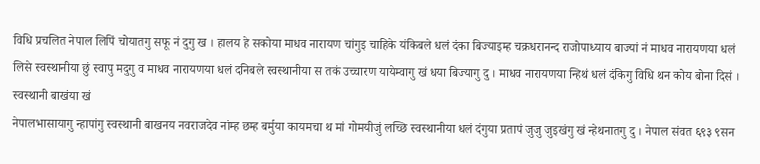विधि प्रचलित नेपाल लिपिं चोयातगु सफू नं दुगु ख । हालय हे सकोया माधव नारायण चांगुइ चाहिके यंकिबले धलं दंका बिज्याइम्ह चक्रधरानन्द राजोपाध्याय बाज्यां नं माधव नारायणया धलं लिसे स्वस्थानीया छुं स्वापु मदुगु व माधव नारायणया धलं दनिबले स्वस्थानीया स तकं उच्चारण यायेम्वागु खं धया बिज्यागु दु । माधव नारायणया न्हिथं धलं दंकिगु विधि थन कोय बोना दिसं ।
स्वस्थानी बाखंया खं
नेपालभासायागु न्हापांगु स्वस्थानी बाखनय नवराजदेव नांम्ह छम्ह बर्मुया कायमचा थ मां गोमयीजुं लच्छि स्वस्थानीया धलं दंगुया प्रतापं जुजु जुइखंगु खं न्हेथनातगु दु । नेपाल संवत ६९३ ९सन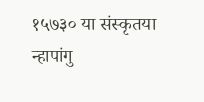१५७३० या संस्कृतया न्हापांगु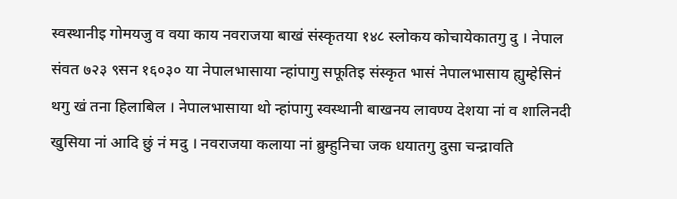स्वस्थानीइ गोमयजु व वया काय नवराजया बाखं संस्कृतया १४८ स्लोकय कोचायेकातगु दु । नेपाल संवत ७२३ ९सन १६०३० या नेपालभासाया न्हांपागु सफूतिइ संस्कृत भासं नेपालभासाय ह्युम्हेसिनं थगु खं तना हिलाबिल । नेपालभासाया थो न्हांपागु स्वस्थानी बाखनय लावण्य देशया नां व शालिनदी खुसिया नां आदि छुं नं मदु । नवराजया कलाया नां ब्रुम्हुनिचा जक धयातगु दुसा चन्द्रावति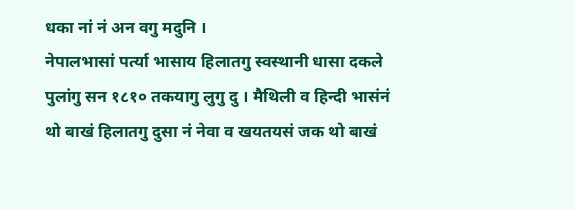धका नां नं अन वगु मदुनि ।
नेपालभासां पर्त्या भासाय हिलातगु स्वस्थानी धासा दकले पुलांगु सन १८१० तकयागु लुगु दु । मैथिली व हिन्दी भासंनं थो बाखं हिलातगु दुसा नं नेवा व खयतयसं जक थो बाखं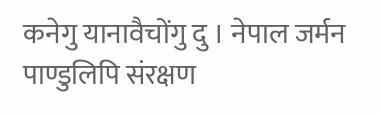कनेगु यानावैचोंगु दु । नेपाल जर्मन पाण्डुलिपि संरक्षण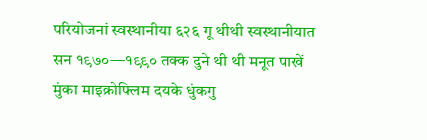परियोजनां स्वस्थानीया ६२६ गू थीथी स्वस्थानीयात सन १९७०—१९९० तक्क दुने थी थी मनूत पाखें मुंका माइक्रोफ्लिम दयके धुंकगु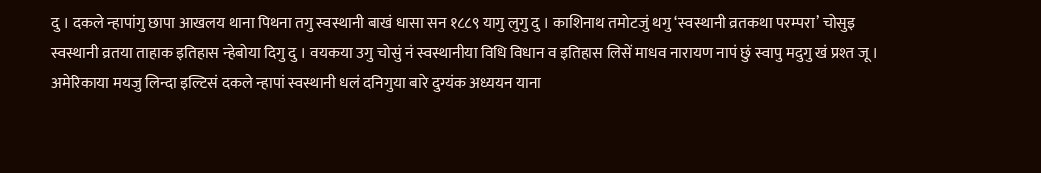दु । दकले न्हापांगु छापा आखलय थाना पिथना तगु स्वस्थानी बाखं धासा सन १८८९ यागु लुगु दु । काशिनाथ तमोटजुं थगु ‘स्वस्थानी व्रतकथा परम्परा’ चोसुइ स्वस्थानी व्रतया ताहाक इतिहास न्हेबोया दिगु दु । वयकया उगु चोसुं नं स्वस्थानीया विधि विधान व इतिहास लिसें माधव नारायण नापं छुं स्वापु मदुगु खं प्रश्त जू ।
अमेरिकाया मयजु लिन्दा इल्टिसं दकले न्हापां स्वस्थानी धलं दनिगुया बारे दुग्यंक अध्ययन याना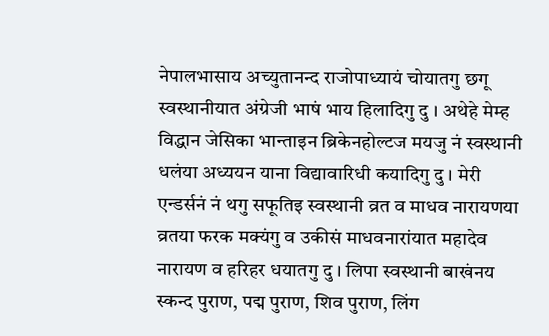नेपालभासाय अच्युतानन्द राजोपाध्यायं चोयातगु छगू स्वस्थानीयात अंग्रेजी भाषं भाय हिलादिगु दु । अथेहे मेम्ह विद्धान जेसिका भान्ताइन ब्रिकेनहोल्टज मयजु नं स्वस्थानी धलंया अध्ययन याना विद्यावारिधी कयादिगु दु । मेरी एन्डर्सनं नं थगु सफूतिइ स्वस्थानी व्रत व माधव नारायणया व्रतया फरक मक्यंगु व उकीसं माधवनारांयात महादेव नारायण व हरिहर धयातगु दु । लिपा स्वस्थानी बाखंनय स्कन्द पुराण, पद्म पुराण, शिव पुराण, लिंग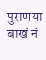पुराणया बाखं नं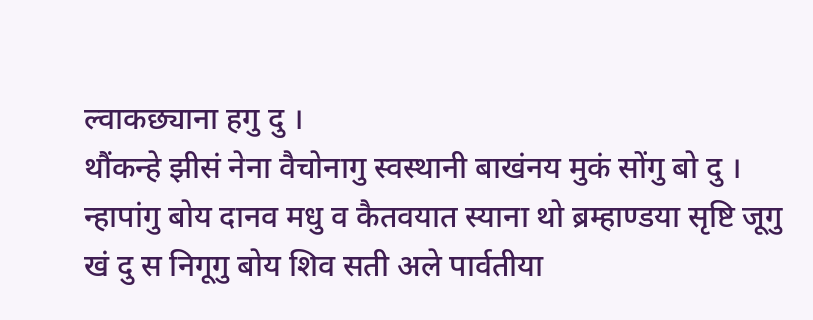ल्वाकछ्याना हगु दु ।
थौंकन्हे झीसं नेना वैचोनागु स्वस्थानी बाखंनय मुकं सोंगु बो दु । न्हापांगु बोय दानव मधु व कैतवयात स्याना थो ब्रम्हाण्डया सृष्टि जूगु खं दु स निगूगु बोय शिव सती अले पार्वतीया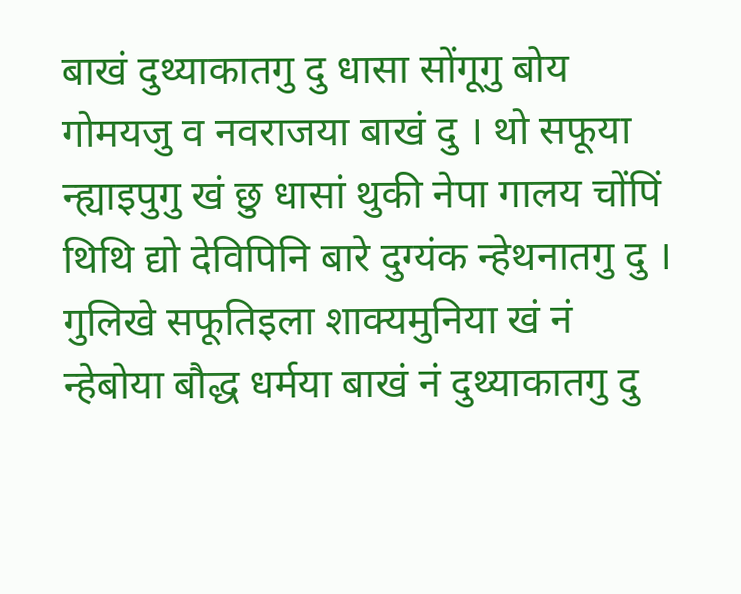बाखं दुथ्याकातगु दु धासा सोंगूगु बोय गोमयजु व नवराजया बाखं दु । थो सफूया न्ह्याइपुगु खं छु धासां थुकी नेपा गालय चोंपिं थिथि द्यो देविपिनि बारे दुग्यंक न्हेथनातगु दु । गुलिखे सफूतिइला शाक्यमुनिया खं नं न्हेबोया बौद्ध धर्मया बाखं नं दुथ्याकातगु दु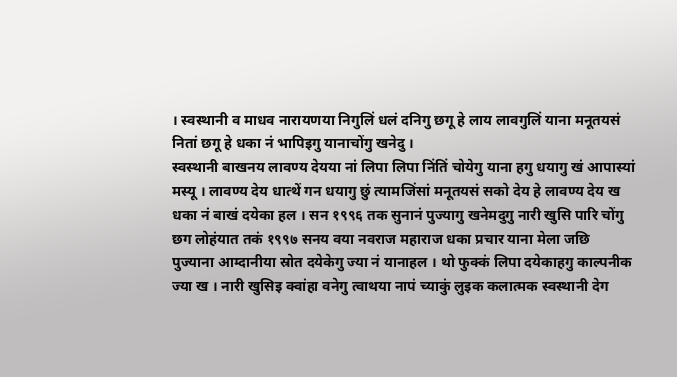। स्वस्थानी व माधव नारायणया निगुलिं धलं दनिगु छगू हे लाय लावगुलिं याना मनूतयसं नितां छगू हे धका नं भापिइगु यानाचोंगु खनेदु ।
स्वस्थानी बाखनय लावण्य देयया नां लिपा लिपा निंतिं चोयेगु याना हगु धयागु खं आपास्यां मस्यू । लावण्य देय धात्थें गन धयागु छुं त्यामजिंसां मनूतयसं सको देय हे लावण्य देय ख धका नं बाखं दयेका हल । सन १९९६ तक सुनानं पुज्यागु खनेमदुगु नारी खुसि पारि चोंगु छग लोहंयात तकं १९९७ सनय वया नवराज महाराज धका प्रचार याना मेला जछि पुज्याना आम्दानीया स्रोत दयेकेगु ज्या नं यानाहल । थो फुक्कं लिपा दयेकाहगु काल्पनीक ज्या ख । नारी खुसिइ क्वांहा वनेगु त्वाथया नापं च्याकुं लुइक कलात्मक स्वस्थानी देग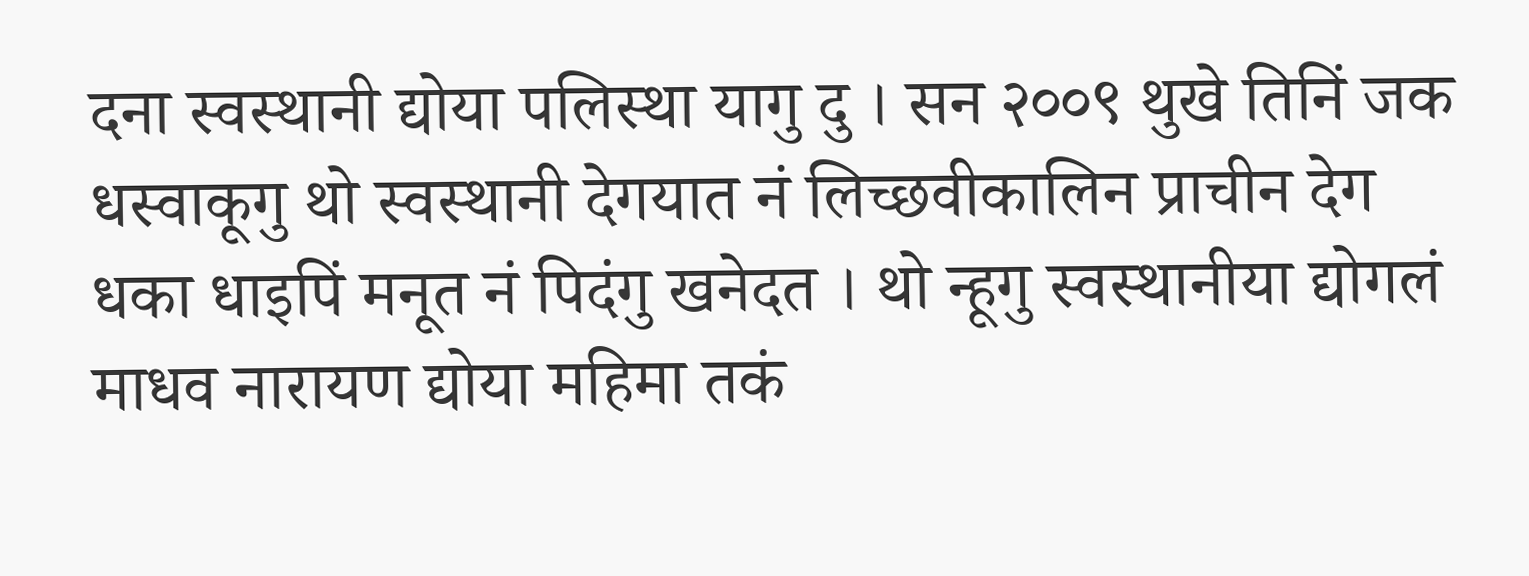दना स्वस्थानी द्योया पलिस्था यागु दु । सन २००९ थुखे तिनिं जक धस्वाकूगु थो स्वस्थानी देगयात नं लिच्छवीकालिन प्राचीन देग धका धाइपिं मनूत नं पिदंगु खनेदत । थो न्हूगु स्वस्थानीया द्योगलं माधव नारायण द्योया महिमा तकं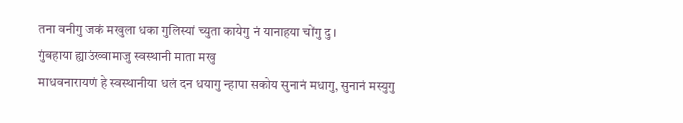तना वनीगु जकं मखुला धका गुलिस्यां च्युता कायेगु नं यानाहया चोंगु दु ।
गुंबहाया ह्याउंख्वामाजु स्वस्थानी माता मखु
माधवनारायणं हे स्वस्थानीया धलं दन धयागु न्हापा सकोय सुनानं मधागु, सुनानं मस्युगु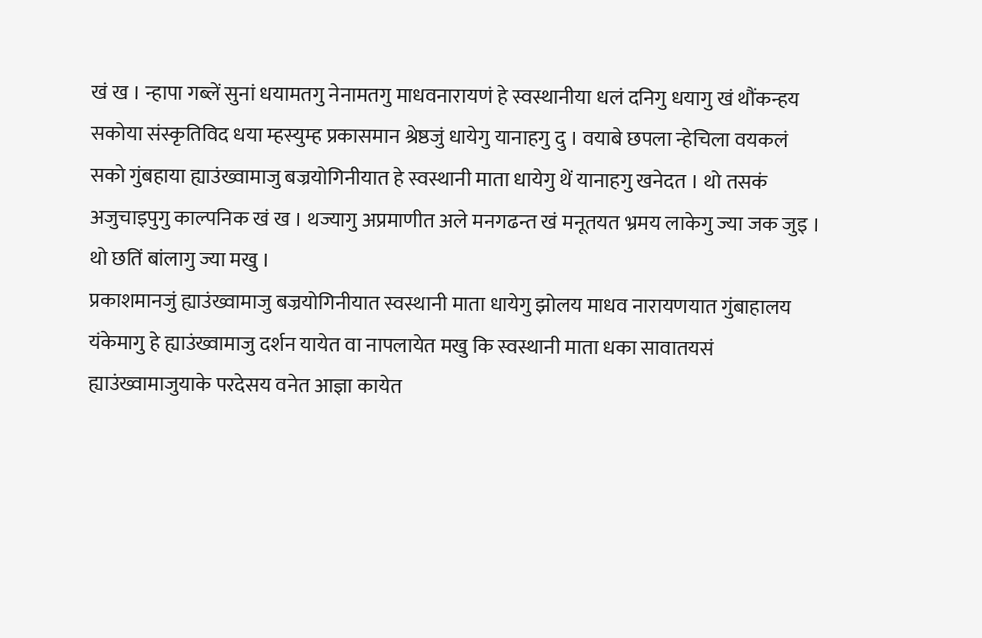खं ख । न्हापा गब्लें सुनां धयामतगु नेनामतगु माधवनारायणं हे स्वस्थानीया धलं दनिगु धयागु खं थौंकन्हय सकोया संस्कृतिविद धया म्हस्युम्ह प्रकासमान श्रेष्ठजुं धायेगु यानाहगु दु । वयाबे छपला न्हेचिला वयकलं सको गुंबहाया ह्याउंख्वामाजु बज्रयोगिनीयात हे स्वस्थानी माता धायेगु थें यानाहगु खनेदत । थो तसकं अजुचाइपुगु काल्पनिक खं ख । थज्यागु अप्रमाणीत अले मनगढन्त खं मनूतयत भ्रमय लाकेगु ज्या जक जुइ । थो छतिं बांलागु ज्या मखु ।
प्रकाशमानजुं ह्याउंख्वामाजु बज्रयोगिनीयात स्वस्थानी माता धायेगु झोलय माधव नारायणयात गुंबाहालय यंकेमागु हे ह्याउंख्वामाजु दर्शन यायेत वा नापलायेत मखु कि स्वस्थानी माता धका सावातयसं ह्याउंख्वामाजुयाके परदेसय वनेत आज्ञा कायेत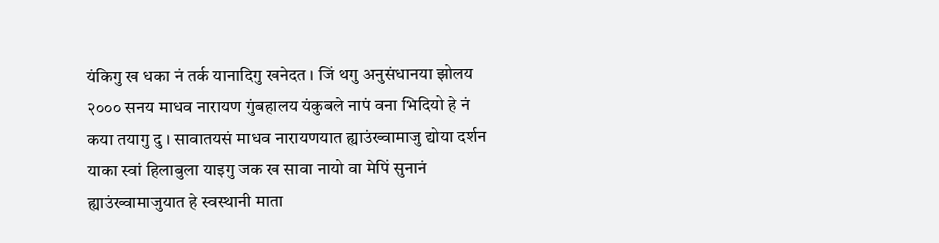यंकिगु ख धका नं तर्क यानादिगु खनेदत । जिं थगु अनुसंधानया झोलय २००० सनय माधव नारायण गुंबहालय यंकुबले नापं वना भिदियो हे नं कया तयागु दु । सावातयसं माधव नारायणयात ह्याउंख्वामाजु द्योया दर्शन याका स्वां हिलाबुला याइगु जक ख सावा नायो वा मेपिं सुनानं ह्याउंख्वामाजुयात हे स्वस्थानी माता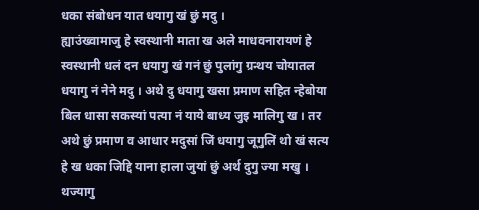धका संबोधन यात धयागु खं छुं मदु ।
ह्याउंख्वामाजु हे स्वस्थानी माता ख अले माधवनारायणं हे स्वस्थानी धलं दन धयागु खं गनं छुं पुलांगु ग्रन्थय चोयातल धयागु नं नेने मदु । अथे दु धयागु खसा प्रमाण सहित न्हेबोया बिल धासा सकस्यां पत्या नं याये बाध्य जुइ मालिगु ख । तर अथे छुं प्रमाण व आधार मदुसां जिं धयागु जूगुलिं थो खं सत्य हे ख धका जिद्दि याना हाला जुयां छुं अर्थ दुगु ज्या मखु । थज्यागु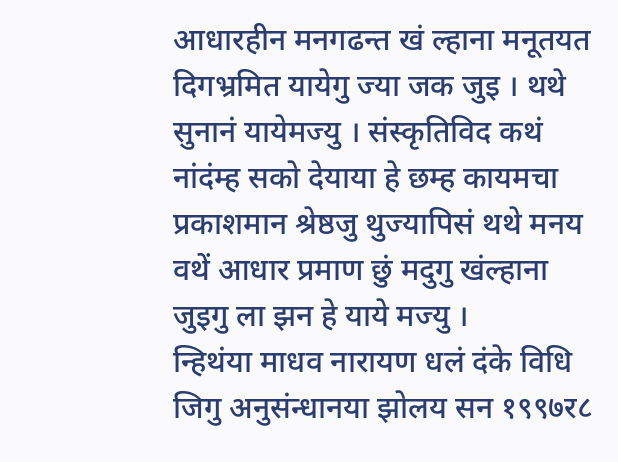आधारहीन मनगढन्त खं ल्हाना मनूतयत दिगभ्रमित यायेगु ज्या जक जुइ । थथे सुनानं यायेमज्यु । संस्कृतिविद कथं नांदंम्ह सको देयाया हे छम्ह कायमचा प्रकाशमान श्रेष्ठजु थुज्यापिसं थथे मनय वथें आधार प्रमाण छुं मदुगु खंल्हाना जुइगु ला झन हे याये मज्यु ।
न्हिथंया माधव नारायण धलं दंके विधि
जिगु अनुसंन्धानया झोलय सन १९९७र८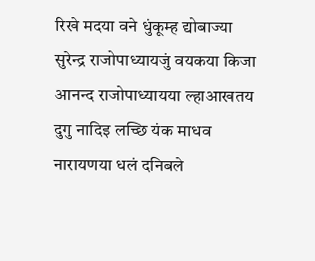रिखे मदया वने धुंकूम्ह द्योबाज्या सुरेन्द्र राजोपाध्यायजुं वयकया किजा आनन्द राजोपाध्यायया ल्हाआखतय दुगु नादिइ लच्छि यंक माधव नारायणया धलं दनिबले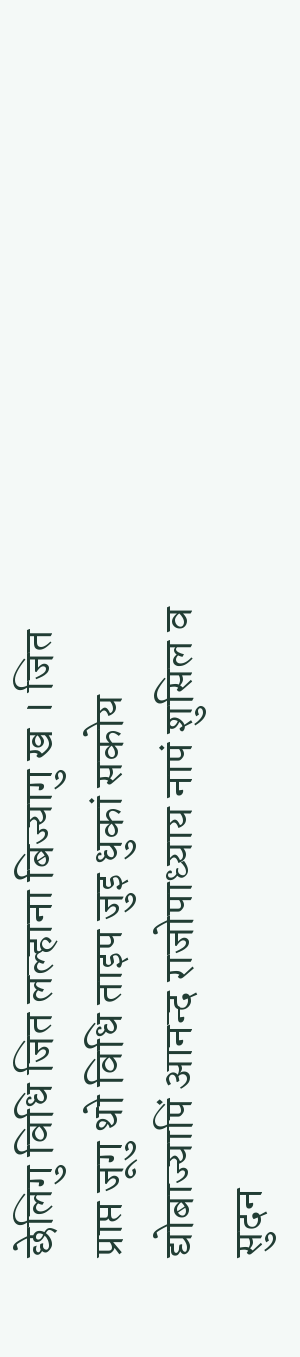छेलिगु विधि जित लल्हाना बिज्यागु ख । जित प्राप्त जूगु थो विधि ताइप जुइ धुकां सकोय द्योबाज्यापिं आनन्द राजोपाध्याय नापं शुसिल व सुदन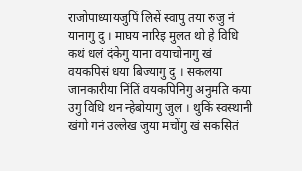राजोपाध्यायजुपिं लिसें स्वापु तया रुजु नं यानागु दु । माघय नारिइ मुलत थो हे विधि कथं धलं दंकेगु याना वयाचोनागु खं वयकपिसं धया बिज्यागु दु । सकलया जानकारीया निंतिं वयकपिनिगु अनुमति कया उगु विधि थन न्हेबोयागु जुल । थुकिं स्वस्थानी खंगो गनं उल्लेख जुया मचोंगु खं सकसितं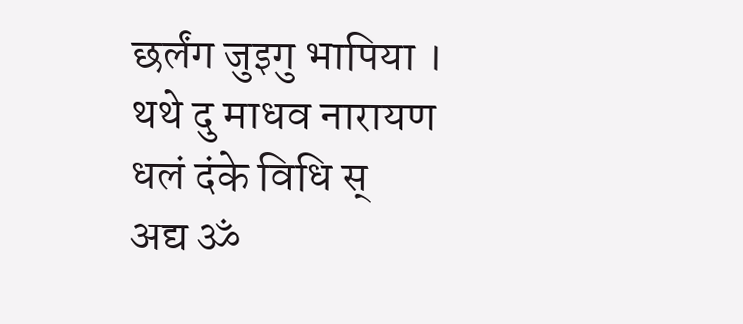छर्लंग जुइगु भापिया ।
थथे दु माधव नारायण धलं दंके विधि स्
अद्य ॐ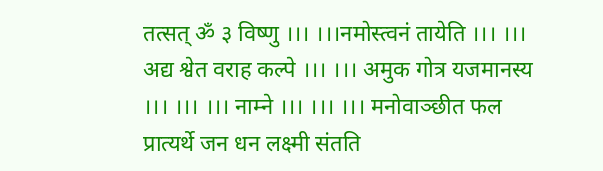तत्सत् ॐ ३ विष्णु ।।। ।।।नमोस्त्वनं तायेति ।।। ।।। अद्य श्वेत वराह कल्पे ।।। ।।। अमुक गोत्र यजमानस्य ।।। ।।। ।।। नाम्ने ।।। ।।। ।।। मनोवाञ्छीत फल प्रात्यर्थे जन धन लक्ष्मी संतति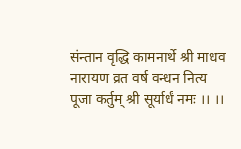संन्तान वृद्धि कामनार्थे श्री माधव नारायण व्रत वर्ष वन्धन नित्य
पूजा कर्तुम् श्री सूर्यार्धं नमः ।। ।।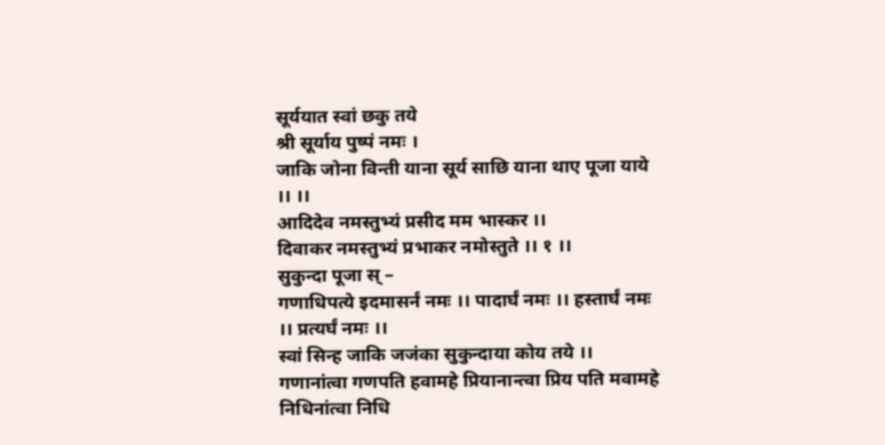सूर्ययात स्वां छकु तये
श्री सूर्याय पुष्पं नमः ।
जाकि जोना विन्ती याना सूर्य साछि याना थाए पूजा याये ।। ।।
आदिदेव नमस्तुभ्यं प्रसीद मम भास्कर ।।
दिवाकर नमस्तुभ्यं प्रभाकर नमोस्तुते ।। १ ।।
सुकुन्दा पूजा स् –
गणाधिपत्ये इदमासर्नं नमः ।। पादार्घं नमः ।। हस्तार्घं नमः ।। प्रत्यर्घं नमः ।।
स्वां सिन्ह जाकि जजंका सुकुन्दाया कोय तये ।।
गणानांत्वा गणपति हवामहे प्रियानान्त्वा प्रिय पति मवामहे निधिनांत्वा निधि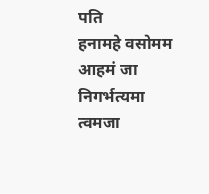पति
हनामहे वसोमम आहमं जा निगर्भत्यमा त्वमजा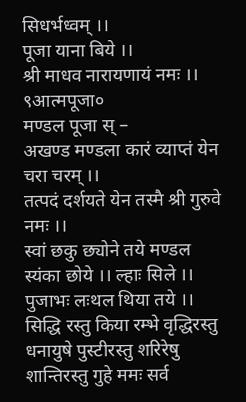सिधर्भध्वम् ।।
पूजा याना बिये ।।
श्री माधव नारायणायं नमः ।।
९आत्मपूजा०
मण्डल पूजा स् –
अखण्ड मण्डला कारं व्याप्तं येन चरा चरम् ।।
तत्पदं दर्शयते येन तस्मै श्री गुरुवे नमः ।।
स्वां छकु छ्योने तये मण्डल स्यंका छोये ।। ल्हाः सिले ।। पुजाभः लःथल थिया तये ।।
सिद्धि रस्तु किया रम्भे वृद्धिरस्तु धनायुषे पुस्टीरस्तु शरिरेषु शान्तिरस्तु गुहे ममः सर्व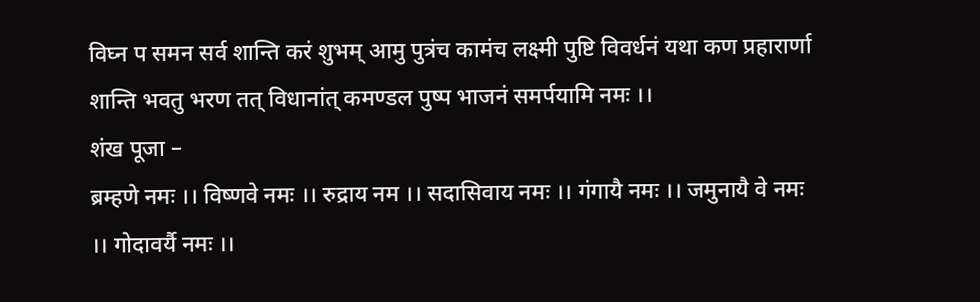विघ्न प समन सर्व शान्ति करं शुभम् आमु पुत्रंच कामंच लक्ष्मी पुष्टि विवर्धनं यथा कण प्रहारार्णा शान्ति भवतु भरण तत् विधानांत् कमण्डल पुष्प भाजनं समर्पयामि नमः ।।
शंख पूजा –
ब्रम्हणे नमः ।। विष्णवे नमः ।। रुद्राय नम ।। सदासिवाय नमः ।। गंगायै नमः ।। जमुनायै वे नमः ।। गोदावर्यै नमः ।।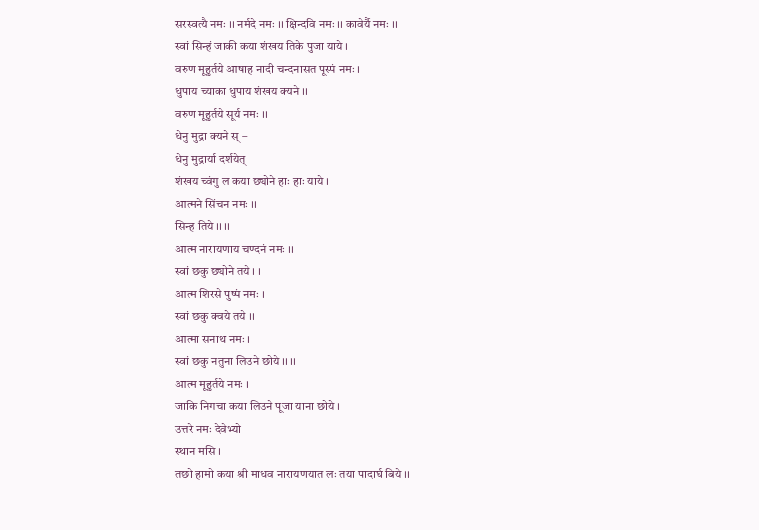सरस्वत्यै नमः ।। नर्मदे नमः ।। क्षिन्दवि नमः ।। कावेर्यै नमः ।।
स्वां सिन्हं जाकी कया शंखय तिके पुजा याये ।
वरुण मूहुर्तये आषाह नादी चन्दनासत पूस्पं नमः ।
धुपाय च्याका धुपाय शंखय क्यने ।।
वरुण मूहुर्तये सूर्य नमः ।।
धेनु मुद्रा क्यने स् –
धेनु मुद्रार्या दर्शयेत्
शंखय च्वंगु ल कया छ्योने हाः हाः याये ।
आत्मने सिंचन नमः ।।
सिन्ह तिये ।। ।।
आत्म नारायणाय चण्दनं नमः ।।
स्वां छकु छ्योने तये । ।
आत्म शिरसे पुष्पं नमः ।
स्वां छकु क्वये तये ।।
आत्मा सनाथ नमः ।
स्वां छकु नतुना लिउने छोये ।। ।।
आत्म मूहुर्तये नमः ।
जाकि निगचा कया लिउने पूजा याना छोये ।
उत्तरे नमः देवेभ्यो
स्थान मसि ।
तछो हामो कया श्री माधव नारायणयात लः तया पादार्घ बिये ।।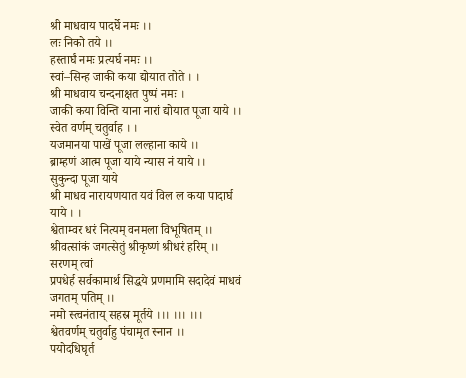श्री माधवाय पादर्घे नमः ।।
लः निको तये ।।
हस्तार्घं नमः प्रत्यर्घ नमः ।।
स्वां–सिन्ह जाकी कया द्योयात तोते । ।
श्री माधवाय चन्दनाक्षत पुष्पं नमः ।
जाकी कया विन्ति याना नारां द्योयात पूजा याये ।।
स्वेत वर्णम् चतुर्वाह । ।
यजमानया पाखें पूजा लल्हाना काये ।।
ब्राम्हणं आत्म पूजा याये न्यास नं याये ।।
सुकुन्दा पूजा याये
श्री माधव नारायणयात यवं विल ल कया पादार्घ याये । ।
श्वेताम्वर धरं नित्यम् वनमला विभूषितम् ।। श्रीवत्सांकं जगत्सेतुं श्रीकृष्णं श्रीधरं हरिम् ।। सरणम् त्वां
प्रपधेर्ह सर्वकामार्थ सिद्धये प्रणमामि सदादेवं माधवं जगतम् पतिम् ।।
नमो स्त्वनंताय् सहस्र मूर्तये ।।। ।।। ।।।
श्वेतवर्णम् चतुर्वाहु पंचामृत स्नान ।।
पयोदधिघृर्त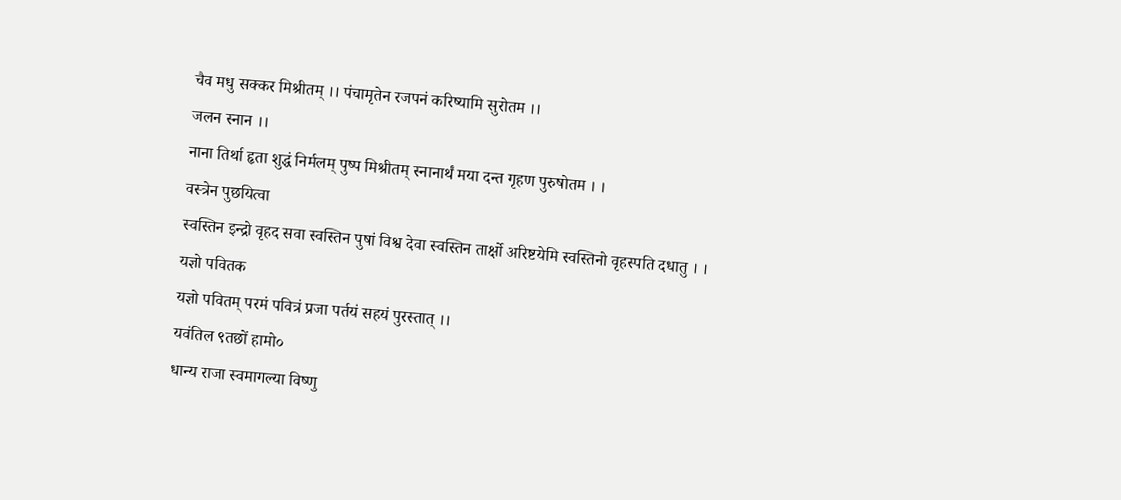चैव मधु सक्कर मिश्रीतम् ।। पंचामृतेन रजपनं करिष्यामि सुरोतम ।।
जलन स्नान ।।
नाना तिर्था हृता शुद्धं निर्मलम् पुष्प मिश्रीतम् स्नानार्थं मया दन्त गृहण पुरुषोतम । ।
वस्त्रेन पुछयित्वा
स्वस्तिन इन्द्रो वृहद सवा स्वस्तिन पुषां विश्व देवा स्वस्तिन तार्क्षो अरिष्टयेमि स्वस्तिनो वृहस्पति दधातु । ।
यज्ञो पवितक
यज्ञो पवितम् परमं पवित्रं प्रजा पर्तयं सहयं पुरस्तात् ।।
यवंतिल ९तछों हामो०
धान्य राजा स्वमागल्या विष्णु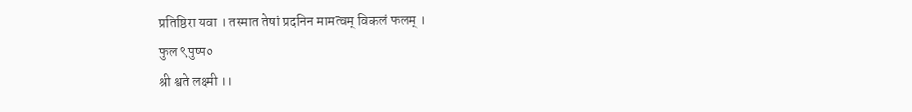प्रतिष्ठिरा यवा । तस्मात तेषां प्रदनिन मामत्वम् विकलं फलम् ।
फुल ९पुष्प०
श्री श्वते लक्ष्मी ।।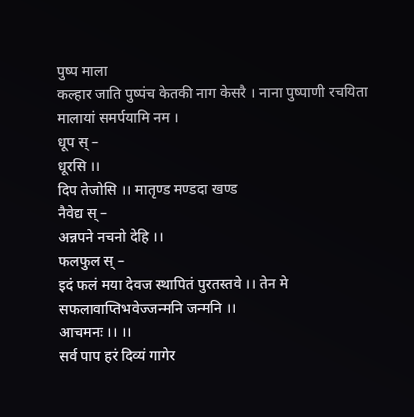पुष्प माला
कल्हार जाति पुष्पंच केतकी नाग केसरै । नाना पुष्पाणी रचयिता मालायां समर्पयामि नम ।
धूप स् –
धूरसि ।।
दिप तेजोसि ।। मातृण्ड मण्डदा खण्ड
नैवेद्य स् –
अन्नपने नचनो देहि ।।
फलफुल स् –
इदं फलं मया देवज स्थापितं पुरतस्तवे ।। तेन मे सफलावाप्तिभवेज्जन्मनि जन्मनि ।।
आचमनः ।। ।।
सर्व पाप हरं दिव्यं गागेर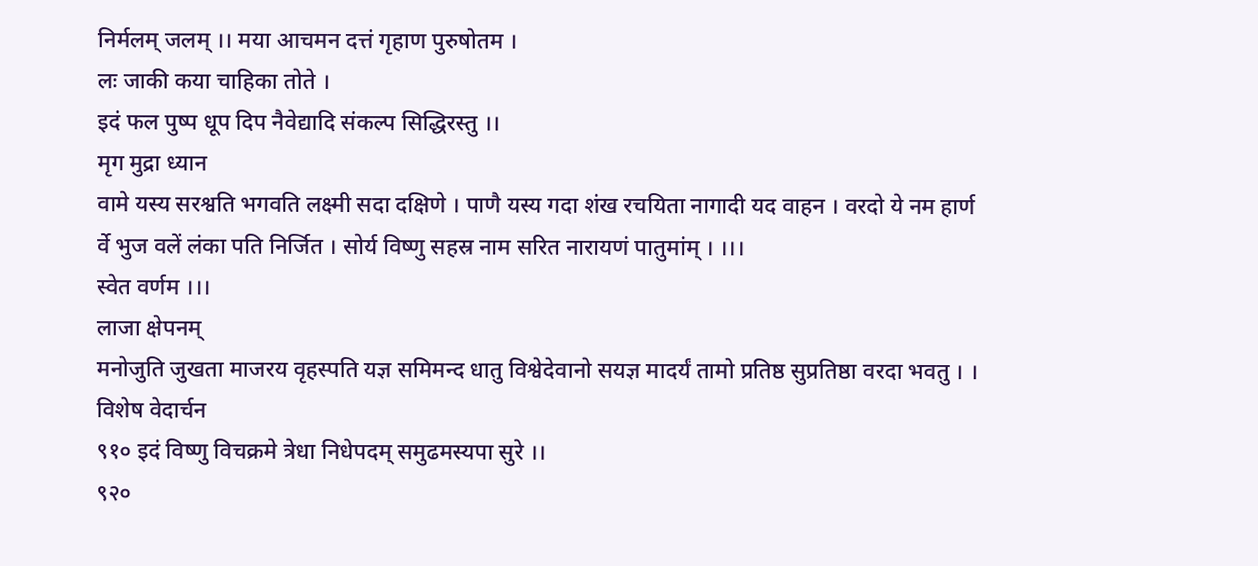निर्मलम् जलम् ।। मया आचमन दत्तं गृहाण पुरुषोतम ।
लः जाकी कया चाहिका तोते ।
इदं फल पुष्प धूप दिप नैवेद्यादि संकल्प सिद्धिरस्तु ।।
मृग मुद्रा ध्यान
वामे यस्य सरश्वति भगवति लक्ष्मी सदा दक्षिणे । पाणै यस्य गदा शंख रचयिता नागादी यद वाहन । वरदो ये नम हार्ण र्वे भुज वलें लंका पति निर्जित । सोर्य विष्णु सहस्र नाम सरित नारायणं पातुमांम् । ।।।
स्वेत वर्णम ।।।
लाजा क्षेपनम्
मनोजुति जुखता माजरय वृहस्पति यज्ञ समिमन्द धातु विश्वेदेवानो सयज्ञ मादर्यं तामो प्रतिष्ठ सुप्रतिष्ठा वरदा भवतु । ।
विशेष वेदार्चन
९१० इदं विष्णु विचक्रमे त्रेधा निधेपदम् समुढमस्यपा सुरे ।।
९२०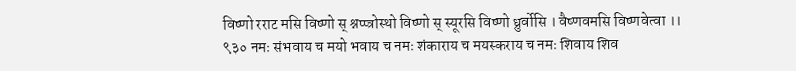विष्णो रराट मसि विष्णो स् श्नप्प्त्रोस्थो विष्णो स् स्यूरसि विष्णो ध्रुर्वोसि । वैष्णवमसि विष्णवेत्वा ।।
९३० नमः संभवाय च मयो भवाय च नमः शंकाराय च मयस्कराय च नमः शिवाय शिव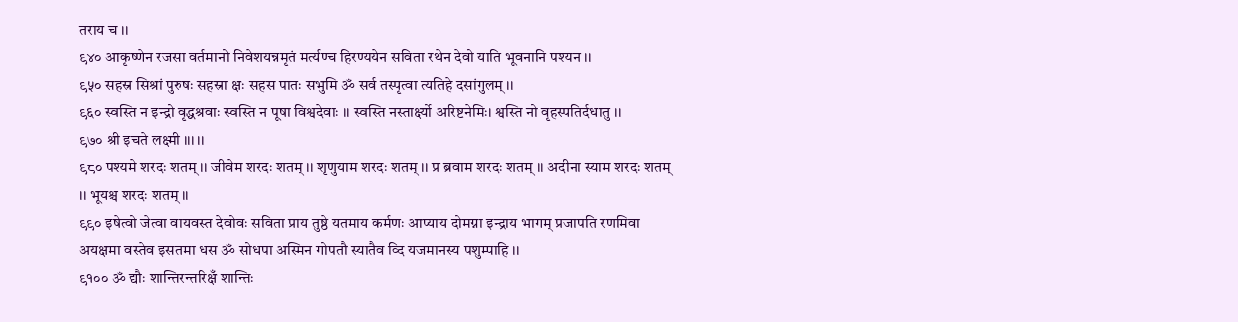तराय च ।।
९४० आकृष्णेन रजसा वर्तमानो निवेशयन्नमृतं मर्त्यण्च हिरण्ययेन सविता रथेन देवो याति भूवनानि पश्यन ।।
९५० सहस्र सिश्रां पुरुषः सहस्रा क्षः सहस पातः सभुमि ॐ सर्व तस्पृत्वा त्यतिहे दसांगुलम् ।।
९६० स्वस्ति न इन्द्रो वृद्धश्रवाः स्वस्ति न पूषा विश्वदेवाः ।। स्वस्ति नस्तार्क्ष्यो अरिष्टनेमिः। श्वस्ति नो वृहस्पतिर्दधातु ।।
९७० श्री इचते लक्ष्मी ।।। ।।
९८० पश्यमे शरदः शतम् ।। जीवेम शरदः शतम् ।। शृणुयाम शरदः शतम् ।। प्र ब्रवाम शरदः शतम् ।। अदीना स्याम शरदः शतम् ।। भूयश्च शरदः शतम् ।।
९९० इषेत्वो जेत्वा वायवस्त देवोवः सविता प्राय तुष्ठे यतमाय कर्मणः आप्याय दोमग्ना इन्द्राय भागम् प्रजापति रणमिवा अयक्षमा वस्तेव इसतमा धस ॐ सोधपा अस्मिन गोपतौ स्यातैव व्दि यजमानस्य पशुम्पाहि ।।
९१०० ॐ द्यौः शान्तिरन्तरिक्षँ शान्तिः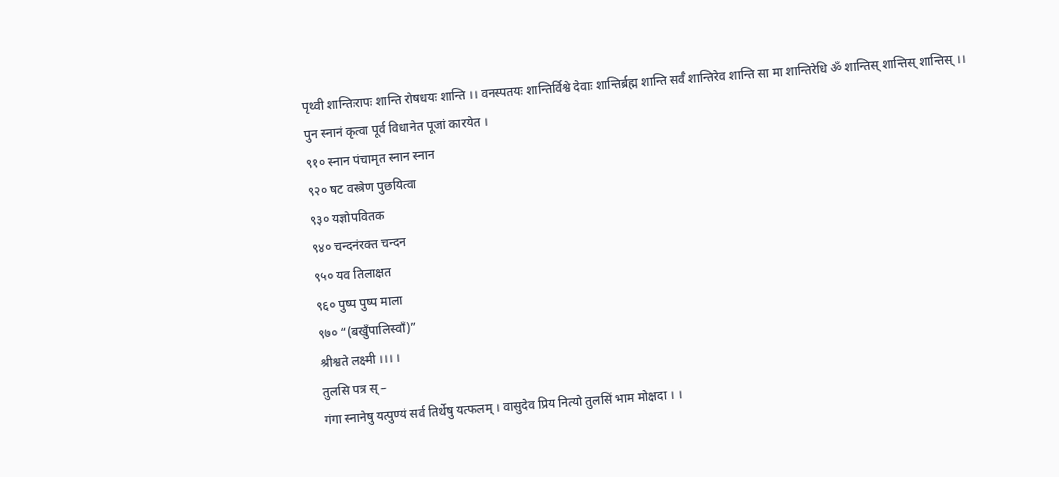पृथ्वी शान्तिःरापः शान्ति रोषधयः शान्ति ।। वनस्पतयः शान्तिर्विश्वे देवाः शान्तिर्ब्रह्म शान्ति सर्वँ शान्तिरेव शान्ति सा मा शान्तिरेधि ॐ शान्तिस् शान्तिस् शान्तिस् ।।
पुन स्नानं कृत्वा पूर्व विधानेत पूजां कारयेत ।
९१० स्नान पंचामृत स्नान स्नान
९२० षट वस्त्रेण पुछयित्वा
९३० यज्ञोपवितक
९४० चन्दनंरक्त चन्दन
९५० यव तिलाक्षत
९६० पुष्प पुष्प माला
९७० “(बखुँपालिस्वाँ)”
श्रीश्वते लक्ष्मी ।।। ।
तुलसि पत्र स् –
गंगा स्नानेषु यत्पुण्यं सर्व तिर्थेषु यत्फलम् । वासुदेव प्रिय नित्यो तुलसिं भाम मोक्षदा । ।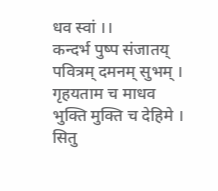धव स्वां ।।
कन्दर्भ पुष्प संजातय् पवित्रम् दमनम् सुभम् ।
गृहयताम च माधव भुक्ति मुक्ति च देहिमे ।
सितु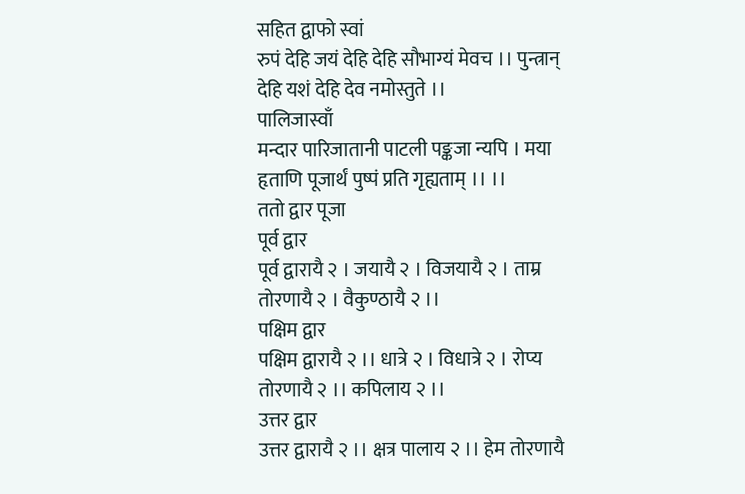सहित द्वाफो स्वां
रुपं देहि जयं देहि देहि सौभाग्यं मेवच ।। पुन्त्रान् देहि यशं देहि देव नमोस्तुते ।।
पालिजास्वाँ
मन्दार पारिजातानी पाटली पङ्कजा न्यपि । मया हृताणि पूजार्थं पुष्पं प्रति गृह्यताम् ।। ।।
ततो द्वार पूजा
पूर्व द्वार
पूर्व द्वारायै २ । जयायै २ । विजयायै २ । ताम्र तोरणायै २ । वैकुण्ठायै २ ।।
पक्षिम द्वार
पक्षिम द्वारायै २ ।। धात्रे २ । विधात्रे २ । रोप्य तोरणायै २ ।। कपिलाय २ ।।
उत्तर द्वार
उत्तर द्वारायै २ ।। क्षत्र पालाय २ ।। हेम तोरणायै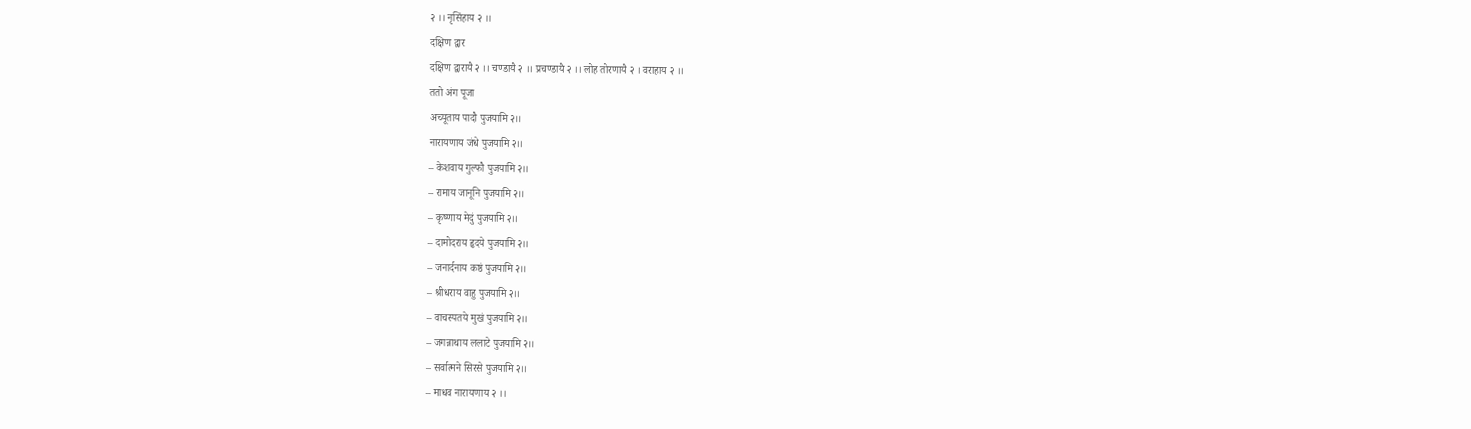२ ।। नृसिंहाय २ ।।
दक्षिण द्वार
दक्षिण द्वारायै २ ।। चण्डायै २ ।। प्रचण्डायै २ ।। लोह तोरणायै २ । वराहाय २ ।।
ततो अंग पूजा
अच्यूताय पादौ पुजयामि २।।
नारायणाय जंधे पुजयामि २।।
– केशवाय गुल्फौ पुजयामि २।।
– रामाय जानूनि पुजयामि २।।
– कृष्णाय मेदुं पुजयामि २।।
– दामोदराय हृदये पुजयामि २।।
– जनार्दनाय कष्ठं पुजयामि २।।
– श्रीधराय वाहु पुजयामि २।।
– वाचस्पतये मुखं पुजयामि २।।
– जगन्नाथाय ललाटे पुजयामि २।।
– सर्वात्मने सिरसे पुजयामि २।।
– माधव नारायणाय २ ।।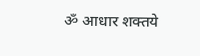ॐ आधार शक्तये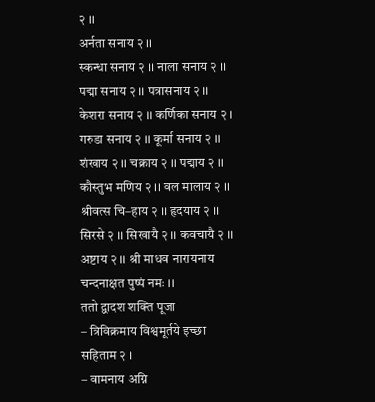२ ।।
अर्नता सनाय २ ।।
स्कन्धा सनाय २ ।। नाला सनाय २ ।। पद्मा सनाय २ ।। पत्रासनाय २ ।। केशरा सनाय २ ।। कर्णिका सनाय २ । गरुडा सनाय २ ।। कूर्मा सनाय २ ।। शंखाय २ ।। चक्राय २ ।। पद्माय २ ।। कौस्तुभ मणिय २ ।। वल मालाय २ ।। श्रीवत्स चि–हाय २ ।। हृदयाय २ ।। सिरसे २ ।। सिखायै २ ।। कवचायै २ ।। अष्टाय २ ।। श्री माधव नारायनाय चन्दनाक्षत पुष्पं नमः ।।
ततो द्वादश शक्ति पूजा
– त्रिविक्रमाय विश्वमूर्तये इच्छा सहिताम २ ।
– वामनाय अग्नि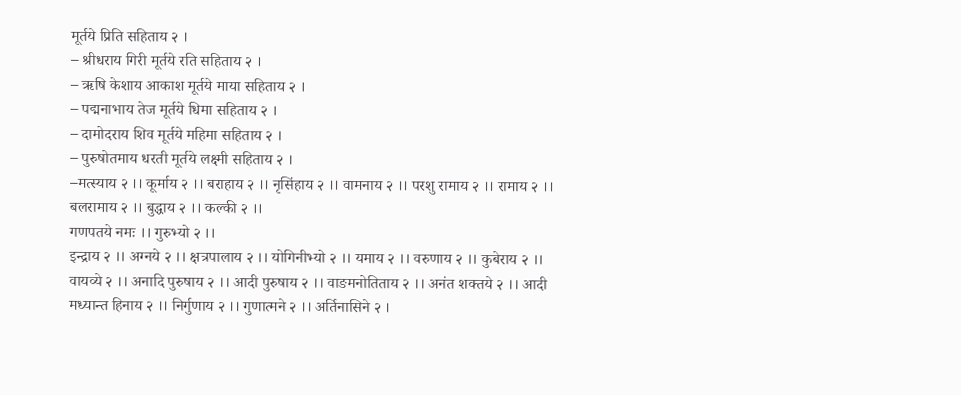मूर्तये प्रिति सहिताय २ ।
– श्रीधराय गिरी मूर्तये रति सहिताय २ ।
– ऋषि केशाय आकाश मूर्तये माया सहिताय २ ।
– पद्मनाभाय तेज मूर्तये धिमा सहिताय २ ।
– दामोदराय शिव मूर्तये महिमा सहिताय २ ।
– पुरुषोतमाय धरती मूर्तये लक्ष्मी सहिताय २ ।
–मत्स्याय २ ।। कूर्माय २ ।। बराहाय २ ।। नृसिंहाय २ ।। वामनाय २ ।। परशु रामाय २ ।। रामाय २ ।। बलरामाय २ ।। बुद्धाय २ ।। कल्की २ ।।
गणपतये नमः ।। गुरुभ्यो २ ।।
इन्द्राय २ ।। अग्नये २ ।। क्षत्रपालाय २ ।। योगिनीभ्यो २ ।। यमाय २ ।। वरुणाय २ ।। कुबेराय २ ।। वायव्ये २ ।। अनादि पुरुषाय २ ।। आदी पुरुषाय २ ।। वाङमनोतिताय २ ।। अनंत शक्तये २ ।। आदी मध्यान्त हिनाय २ ।। निर्गुणाय २ ।। गुणात्मने २ ।। अर्तिनासिने २ ।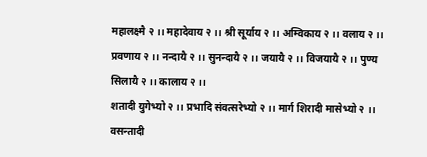महालक्ष्मै २ ।। महादेवाय २ ।। श्री सूर्याय २ ।। अम्विकाय २ ।। वलाय २ ।। प्रवणाय २ ।। नन्दायै २ ।। सुनन्दायै २ ।। जयायै २ ।। विजयायै २ ।। पुण्य सिलायै २ ।। कालाय २ ।।
शतादी युगेभ्यो २ ।। प्रभादि संवत्सरेभ्यो २ ।। मार्ग शिरादी मासेभ्यो २ ।। वसन्तादी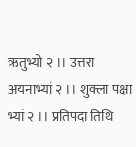ऋतुभ्यो २ ।। उत्तरा अयनाभ्यां २ ।। शुक्ला पक्षा भ्यां २ ।। प्रतिपदा तिथि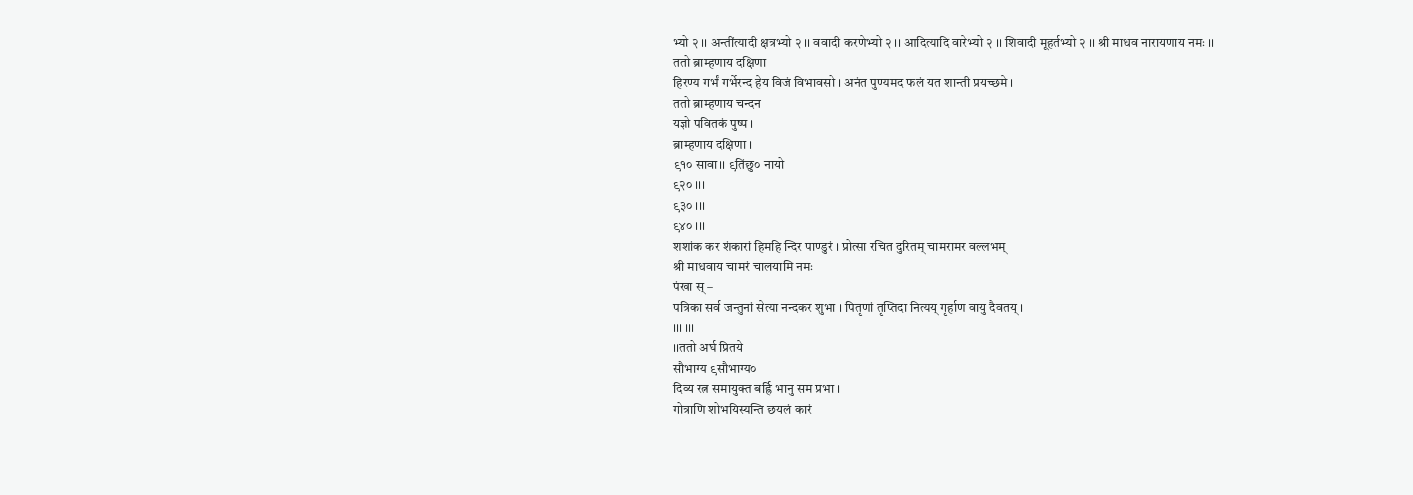भ्यो २ ।। अन्तींत्यादी क्षत्रभ्यो २ ।। ववादी करणेभ्यो २ ।। आदित्यादि वारेभ्यो २ ।। शिवादी मूहर्तभ्यो २ ।। श्री माधव नारायणाय नमः ।।
ततो ब्राम्हणाय दक्षिणा
हिरण्य गर्भं गर्भेरन्द हेय विजं विभावसो । अनंत पुण्यमद फलं यत शान्ती प्रयच्छमे ।
ततो ब्राम्हणाय चन्दन
यज्ञो पवितकं पुष्प ।
ब्राम्हणाय दक्षिणा ।
९१० सावा।। ९तिंछु० नायो
९२० ।।।
९३० ।।।
९४० ।।।
शशांक कर शंकारां हिमहि न्दिर पाण्डुरं । प्रोत्सा रचित दुरितम् चामरामर वल्लभम्
श्री माधवाय चामरं चालयामि नमः
पंखा स् –
पत्रिका सर्व जन्तुनां सेत्या नन्दकर शुभा । पितृणां तृप्तिदा नित्यय् गृर्हाण वायु दैवतय् ।
।।। ।।।
।।ततो अर्घ प्रितये
सौभाग्य ९सौभाग्य०
दिव्य रत्न समायुक्त बर्ह्रि भानु सम प्रभा ।
गोत्राणि शोभयिस्यन्ति छयलं कारं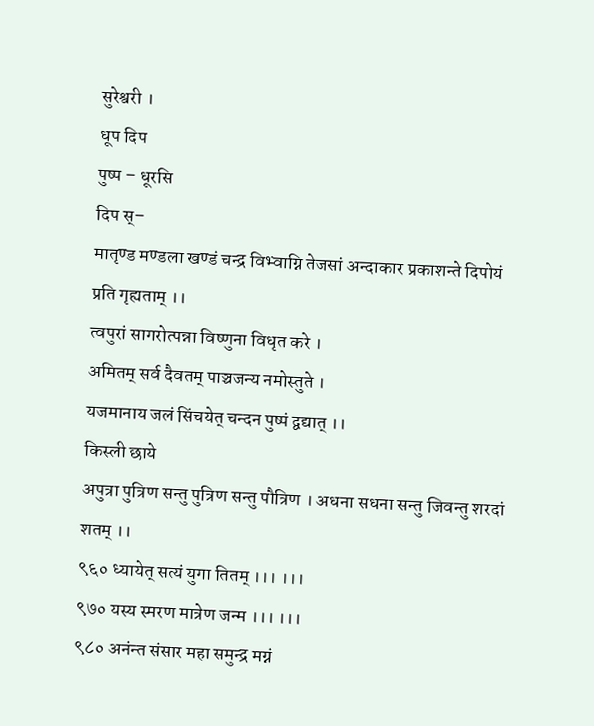सुरेश्वरी ।
धूप दिप
पुष्प – धूरसि
दिप स्–
मातृण्ड मण्डला खण्डं चन्द्र विभ्वाग्नि तेजसां अन्दाकार प्रकाशन्ते दिपोयं प्रति गृह्यताम् ।।
त्वपुरां सागरोत्पन्ना विष्णुना विधृत करे ।
अमितम् सर्व दैवतम् पाञ्चजन्य नमोस्तुते ।
यजमानाय जलं सिंचयेत् चन्दन पुष्पं द्वद्यात् ।।
किस्ली छाये
अपुत्रा पुत्रिण सन्तु पुत्रिण सन्तु पौत्रिण । अधना सधना सन्तु जिवन्तु शरदां शतम् ।।
९६० ध्यायेत् सत्यं युगा तितम् ।।। ।।।
९७० यस्य स्मरण मात्रेण जन्म ।।। ।।।
९८० अनंन्त संसार महा समुन्द्र मग्नं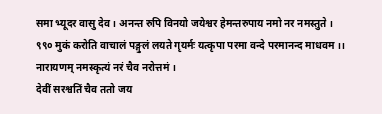समा भ्यूदर वासु देव । अनन्त रुपि विनयो जयेश्वर हेमन्तरुपाय नमो नर नमस्तुते ।
९९० मुकं करोति वाचालं पङ्गुलं लयते गृयर्मः यत्कृपा परमा वन्दे परमानन्द माधवम ।।
नारायणम् नमस्कृत्यं नरं चैव नरोत्तमं ।
देवीं सरश्वतिं चैव ततो जय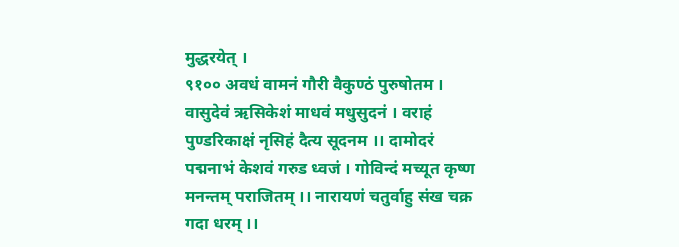मुद्धरयेत् ।
९१०० अवधं वामनं गौरी वैकुण्ठं पुरुषोतम । वासुदेवं ऋसिकेशं माधवं मधुसुदनं । वराहं पुण्डरिकाक्षं नृसिहं दैत्य सूदनम ।। दामोदरं पद्मनाभं केशवं गरुड ध्वजं । गोविन्दं मच्यूत कृष्ण मनन्तम् पराजितम् ।। नारायणं चतुर्वाहु संख चक्र गदा धरम् ।।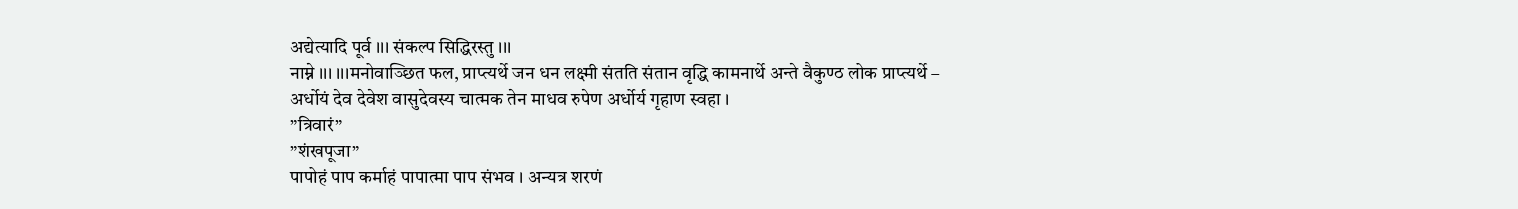अद्येत्यादि पूर्व ।।। संकल्प सिद्धिरस्तु ।।।
नाम्ने ।।। ।।।मनोवाञ्छित फल, प्राप्त्यर्थे जन धन लक्ष्मी संतति संतान वृद्धि कामनार्थे अन्ते वैकुण्ठ लोक प्राप्त्यर्थे –
अर्धोयं देव देवेश वासुदेवस्य चात्मक तेन माधव रुपेण अर्धोर्य गृहाण स्वहा ।
”त्रिवारं”
”शंखपूजा”
पापोहं पाप कर्माहं पापात्मा पाप संभव । अन्यत्र शरणं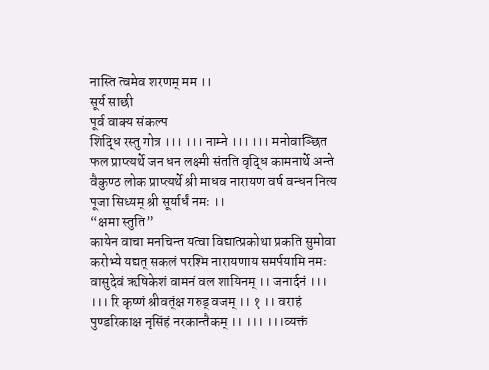नास्ति त्वमेव शरणम् मम ।।
सूर्य साछी
पूर्व वाक्य संकल्प
शिद्धि रस्तु गोत्र ।।। ।।। नाम्ने ।।। ।।। मनोवाञ्छित फल प्राप्त्यर्थे जन धन लक्ष्मी संतति वृद्धि कामनार्थे अन्ते वैकुण्ठ लोक प्राप्त्यर्थे श्री माधव नारायण वर्ष वन्धन नित्य पूजा सिध्यम् श्री सूर्यार्धं नमः ।।
“क्षमा स्तुति”
कायेन वाचा मनचिन्त यत्वा विद्यात्प्रकोथा प्रकति सुमोवा करोभ्ये यद्यत् सकलं परश्मि नारायणाय समर्पयामि नमः वासुदेवं ऋषिकेशं वामनं वल शायिनम् ।। जनार्दनं ।।। ।।। रि कृष्णं श्रीवत्ंक्ष गरुड् वजम् ।। १ ।। वराहं पुण्डरिकाक्ष नृसिंहं नरकान्तैकम् ।। ।।। ।।।व्यक्तं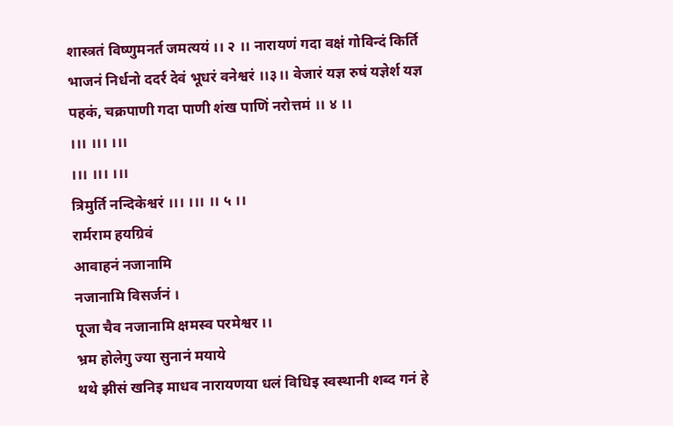शास्त्रतं विष्णुमनर्त जमत्ययं ।। २ ।। नारायणं गदा वक्षं गोविन्दं किर्ति भाजनं निर्धनो ददर्र देवं भूधरं वनेश्वरं ।।३।। वेजारं यज्ञ रुषं यज्ञेर्श यज्ञ पहकं, चक्रपाणी गदा पाणी शंख पाणिं नरोत्तमं ।। ४ ।।
।।। ।।। ।।।
।।। ।।। ।।।
त्रिमुर्ति नन्दिकेश्वरं ।।। ।।। ।। ५ ।।
रार्मराम हयग्रिवं
आवाहनं नजानामि
नजानामि विसर्जनं ।
पूजा चैव नजानामि क्षमस्व परमेश्वर ।।
भ्रम होलेगु ज्या सुनानं मयाये
थथे झीसं खनिइ माधव नारायणया धलं विधिइ स्वस्थानी शब्द गनं हे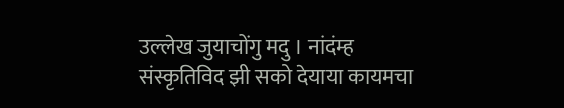उल्लेख जुयाचोंगु मदु । नांदंम्ह संस्कृतिविद झी सको देयाया कायमचा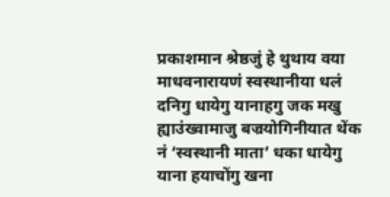प्रकाशमान श्रेष्ठजुं हे थुथाय वया माधवनारायणं स्वस्थानीया धलं दनिगु धायेगु यानाहगु जक मखु ह्याउंख्वामाजु बज्रयोगिनीयात थेंक नं ‘स्वस्थानी माता’ धका धायेगु याना हयाचोंगु खना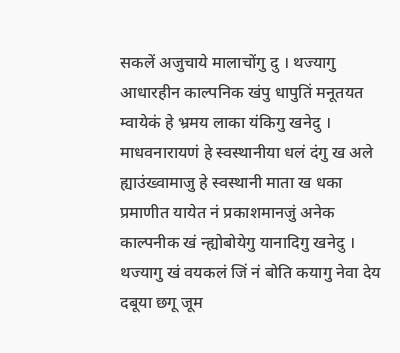सकलें अजुचाये मालाचोंगु दु । थज्यागु आधारहीन काल्पनिक खंपु धापुतिं मनूतयत म्वायेकं हे भ्रमय लाका यंकिगु खनेदु ।
माधवनारायणं हे स्वस्थानीया धलं दंगु ख अले ह्याउंख्वामाजु हे स्वस्थानी माता ख धका प्रमाणीत यायेत नं प्रकाशमानजुं अनेक काल्पनीक खं न्ह्योबोयेगु यानादिगु खनेदु । थज्यागु खं वयकलं जिं नं बोति कयागु नेवा देय दबूया छगू जूम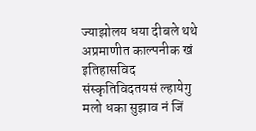ज्याझोलय धया दीबले थथे अप्रमाणीत काल्पनीक खं इतिहासविद संस्कृतिविदतयसं ल्हायेगु मलो धका सुझाव नं जिं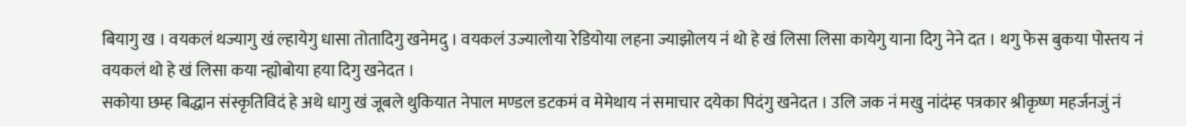बियागु ख । वयकलं थज्यागु खं ल्हायेगु धासा तोतादिगु खनेमदु । वयकलं उज्यालोया रेडियोया लहना ज्याझोलय नं थो हे खं लिसा लिसा कायेगु याना दिगु नेने दत । थगु फेस बुकया पोस्तय नं वयकलं थो हे खं लिसा कया न्ह्योबोया हया दिगु खनेदत ।
सकोया छम्ह बिद्धान संस्कृतिविदं हे अथे धागु खं जूबले थुकियात नेपाल मण्डल डटकमं व मेमेथाय नं समाचार दयेका पिदंगु खनेदत । उलि जक नं मखु नांदंम्ह पत्रकार श्रीकृष्ण महर्जनजुं नं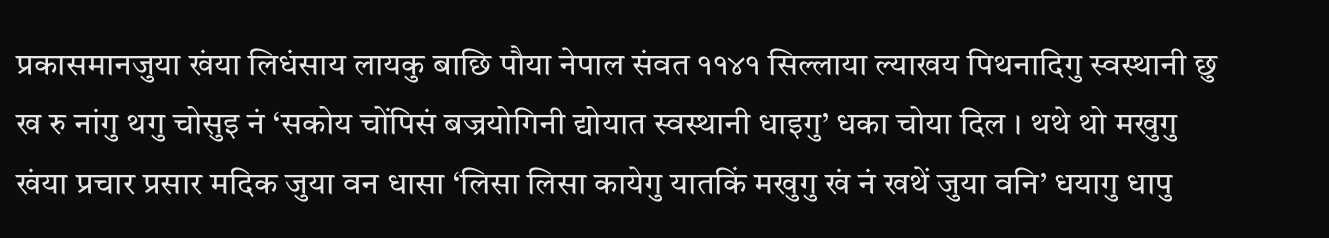प्रकासमानजुया खंया लिधंसाय लायकु बाछि पौया नेपाल संवत ११४१ सिल्लाया ल्याखय पिथनादिगु स्वस्थानी छु ख रु नांगु थगु चोसुइ नं ‘सकोय चोंपिसं बज्रयोगिनी द्योयात स्वस्थानी धाइगु’ धका चोया दिल । थथे थो मखुगु खंया प्रचार प्रसार मदिक जुया वन धासा ‘लिसा लिसा कायेगु यातकिं मखुगु खं नं खथें जुया वनि’ धयागु धापु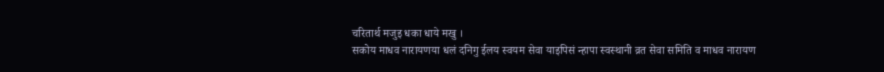चरितार्थ मजुइ धका धाये मखु ।
सकोय माधव नारायणया धलं दनिगु ईलय स्वयम सेवा याइपिसं न्हापा स्वस्थानी व्रत सेवा समिति व माधव नारायण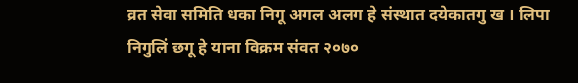व्रत सेवा समिति धका निगू अगल अलग हे संस्थात दयेकातगु ख । लिपा निगुलिं छगू हे याना विक्रम संवत २०७०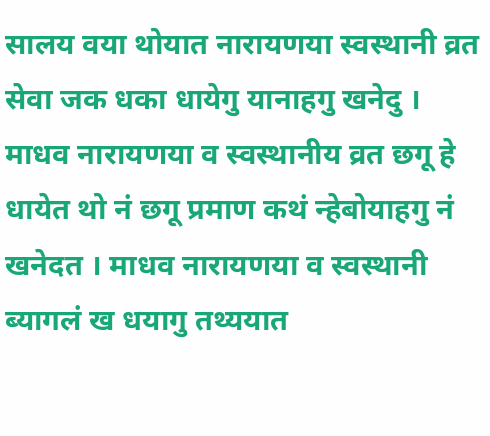सालय वया थोयात नारायणया स्वस्थानी व्रत सेवा जक धका धायेगु यानाहगु खनेदु । माधव नारायणया व स्वस्थानीय व्रत छगू हे धायेत थो नं छगू प्रमाण कथं न्हेबोयाहगु नं खनेदत । माधव नारायणया व स्वस्थानी ब्यागलं ख धयागु तथ्ययात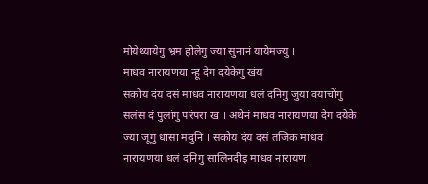मोयेथ्यायेगु भ्रम होलेगु ज्या सुनानं यायेमज्यु ।
माधव नारायणया न्हू देग दयेकेगु खंय
सकोय दंय दसं माधव नारायणया धलं दनिगु जुया वयाचोंगु सलंस दं पुलांगु परंपरा ख । अथेनं माधव नारायणया देग दयेके ज्या जूगु धासा मदुनि । सकोय दंय दसं तजिक माधव नारायणया धलं दनिगु सालिनदीइ माधव नारायण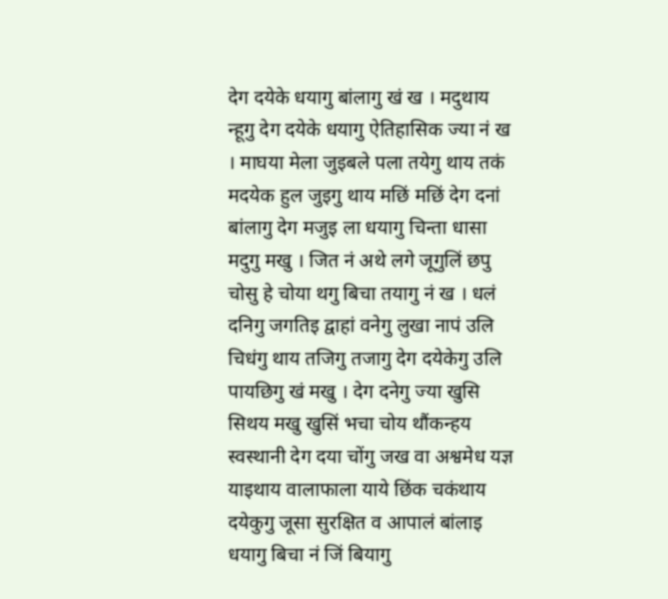देग दयेके धयागु बांलागु खं ख । मदुथाय न्हूगु देग दयेके धयागु ऐतिहासिक ज्या नं ख । माघया मेला जुइबले पला तयेगु थाय तकं मदयेक हुल जुइगु थाय मछिं मछिं देग दनां बांलागु देग मजुइ ला धयागु चिन्ता धासा मदुगु मखु । जित नं अथे लगे जूगुलिं छपु चोसु हे चोया थगु बिचा तयागु नं ख । धलं दनिगु जगतिइ द्वाहां वनेगु लुखा नापं उलि चिधंगु थाय तजिगु तजागु देग दयेकेगु उलि पायछिगु खं मखु । देग दनेगु ज्या खुसि सिथय मखु खुसिं भचा चोय थौंकन्हय स्वस्थानी देग दया चोंगु जख वा अश्वमेध यज्ञ याइथाय वालाफाला याये छिंक चकंथाय दयेकुगु जूसा सुरक्षित व आपालं बांलाइ धयागु बिचा नं जिं बियागु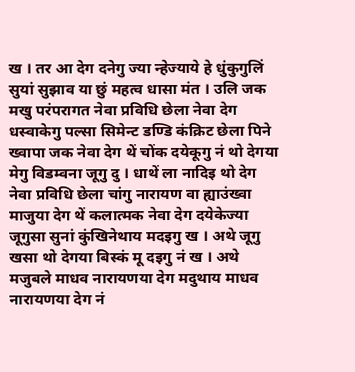ख । तर आ देग दनेगु ज्या न्हेज्याये हे धुंकुगुलिं सुयां सुझाव या छुं महत्व धासा मंत । उलि जक मखु परंपरागत नेवा प्रविधि छेला नेवा देग धस्वाकेगु पल्सा सिमेन्ट डण्डि कंक्रिट छेला पिने ख्वापा जक नेवा देग थें चोंक दयेकूगु नं थो देगया मेगु विडम्वना जूगु दु । धाथें ला नादिइ थो देग नेवा प्रविधि छेला चांगु नारायण वा ह्याउंख्वा माजुया देग थें कलात्मक नेवा देग दयेकेज्या जूगुसा सुनां कुंखिनेथाय मदइगु ख । अथे जूगु खसा थो देगया बिस्कं मू दइगु नं ख । अथे मजुबले माधव नारायणया देग मदुथाय माधव नारायणया देग नं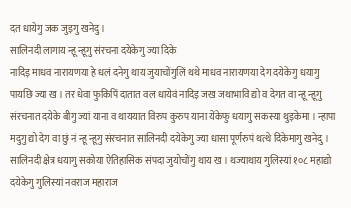दत धायेगु जक जुइगु खनेदु ।
सालिनदी लागाय न्हू न्हूगु संरचना दयेकेगु ज्या दिके
नादिइ माधव नारायणया हे धलं दनेगु थाय जुयाचोंगुलिं थथे माधव नारायणया देग दयेकेगु धयागु पायछि ज्या ख । तर धेवा फुकिपिं दातात वल धायेवं नादिइ जख जथाभावि द्यो व देगत वा न्हू न्हूगु संरचनात दयेके बीगु ज्यां याना व थाययात विरुप कुरुप याना येंकेफु धयागु सकस्या थुइकेमा । न्हापा मदुगु द्यो देग वा छुं नं न्हू न्हूगु संरचनात सालिनदी दयेकेगु ज्या धासा पूर्णरुपं थत्थे दिकेमागु खनेदु । सालिनदी क्षेत्र धयागु सकोया ऐतिहासिक संपदा जुयोचोंगु थाय ख । थज्याथाय गुलिस्यां १०८ महाद्यो दयेकेगु गुलिस्यां नवराज महाराज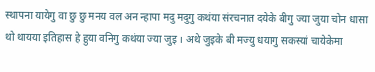स्थापना यायेगु वा छु छु मनय वल अन न्हापा मदु मदुगु कथंया संरचनात दयेके बीगु ज्या जुया चोन धासा थो थायया इतिहास हे हुया वनिगु कथंया ज्या जुइ । अथे जुइके बी मज्यु धयागु सकस्यां चायेकेमा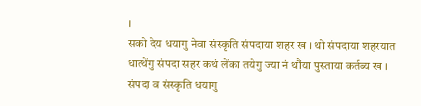।
सको देय धयागु नेवा संस्कृति संपदाया शहर ख । थो संपदाया शहरयात धात्थेंगु संपदा सहर कथं लेंका तयेगु ज्या नं थौंया पुस्ताया कर्तब्य ख । संपदा व संस्कृति धयागु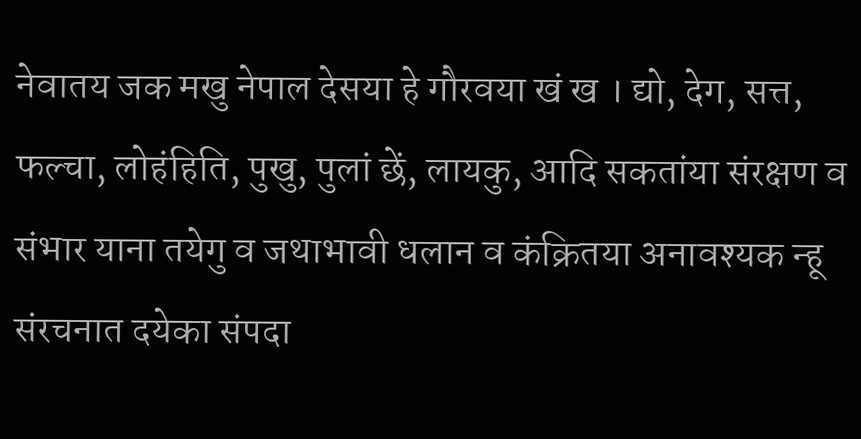नेवातय जक मखु नेपाल देसया हे गौरवया खं ख । द्यो, देग, सत्त, फल्चा, लोहंहिति, पुखु, पुलां छें, लायकु, आदि सकतांया संरक्षण व संभार याना तयेगु व जथाभावी धलान व कंक्रितया अनावश्यक न्हू संरचनात दयेका संपदा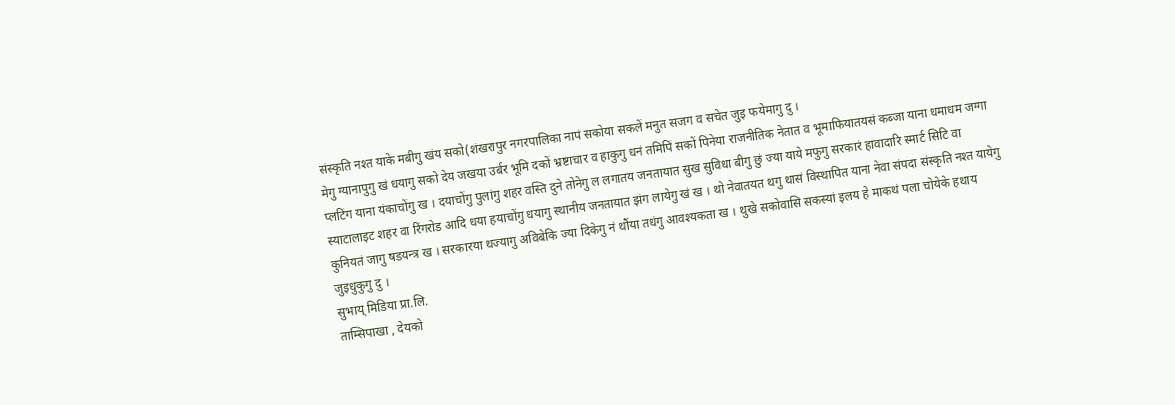संस्कृति नश्त याके मबीगु खंय सको(शंखरापुर नगरपालिका नापं सकोया सकलें मनुत सजग व सचेत जुइ फयेमागु दु ।
मेगु ग्यानापुगु खं धयागु सको देय जखया उर्बर भूमि दकों भ्रष्टाचार व हाकुगु धनं तमिपिं सकों पिनेया राजनीतिक नेतात व भूमाफियातयसं कब्जा याना धमाधम जग्गा प्लटिंग याना यंकाचोंगु ख । दयाचोंगु पुलांगु शहर वस्ति दुने तोनेगु ल लगातय जनतायात सुख सुविधा बीगु छुं ज्या याये मफुगु सरकारं हावादारि स्मार्ट सिटि वा स्याटालाइट शहर वा रिंगरोड आदि धया हयाचोंगु धयागु स्थानीय जनतायात झंग लायेगु खं ख । थो नेवातयत थगु थासं विस्थापित याना नेवा संपदा संस्कृति नश्त यायेगु कुनियतं जागु षडयन्त्र ख । सरकारया थज्यागु अविबेकि ज्या दिकेगु नं थौंया तधंगु आवश्यकता ख । थुखे सकोवासि सकस्यां इलय हे माकथं पला चोयेके हथाय जुइधुकुगु दु ।
सुभाय् मिडिया प्रा.लि.
ताम्सिपाखा , देयको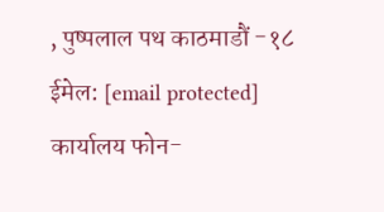, पुष्पलाल पथ काठमाडौं -१८
ईमेल: [email protected]
कार्यालय फोन-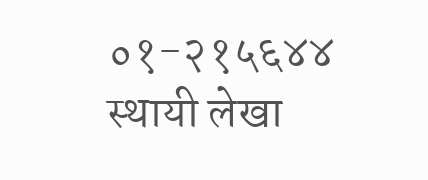०१-२१५६४४
स्थायी लेखा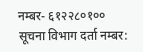नम्बर- ६१२२८०१००
सूचना विभाग दर्ता नम्बर: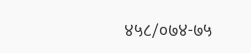४५८/०७४-७५